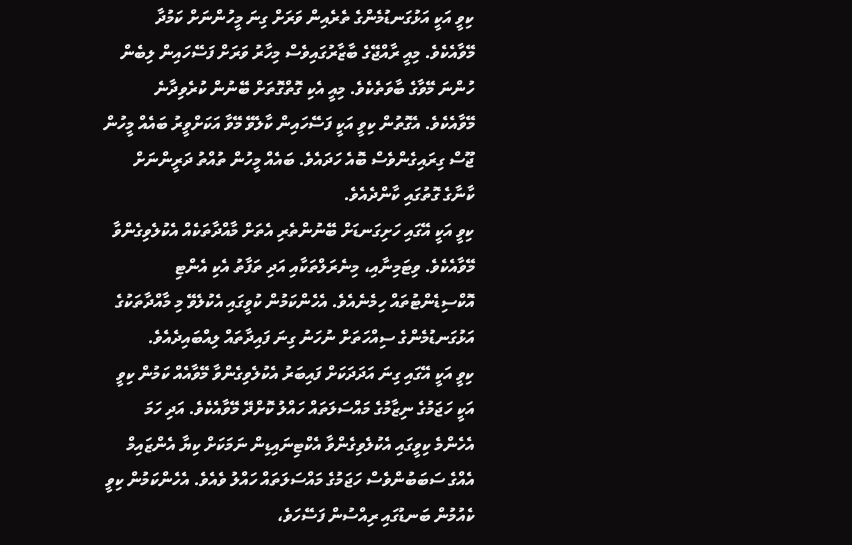ކިވީ އަކީ އަޅުގަނޑުމެންގެ ތެރެއިން ވަރަށް ގިނަ މީހުންނަށް ކަމުދާ މޭވާއެކެވެ. މިއީ ރާއްޖޭގެ ބާޒާރުގައިވެސް މިހާރު ވަރަށް ފަސޭހައިން ލިބެން ހުންނަ މޭވާގެ ބާވަތެކެވެ. މިއީ އެކި ގޮތްގޮތަށް ބޭނުން ކުރެވިދާނެ މޭވާއެކެވެ. އެގޮތުން ކިވީ އަކީ ފަސޭހައިން ކާލެވޭ މޭވާ އަކަށްވީރު ބައެއް މީހުން ޖޫސް ގިރައިގެންވެސް ބޮއެ ހަދައެވެ. ބައެއް މީހުން ތުއްތު ދަރީންނަށް ކާނާގެ ގޮތުގައި ކާންދެއެވެ.
ކިވީ އަކީ އޭގައި ހަށިގަނޑަށް ބޭނުންތެރި އެތަށް މާއްދާތަކެއް އެކުލެވިގެންވާ މޭވާއެކެވެ. ވިޓަމިނާއި، މިނެރަލްތަކާއި އަދި ތަފާތު އެކި އެންޓި އޮކްސިޑެންޓުތައް ހިމެނެއެވެ. އެހެންކަމުން ކުވީގައި އެކުލެވޭ މި މާއްދާތަކުގެ އަޅުގަނޑުމެންގެ ސިއްހަތަށް ނުހަނު ގިނަ ފައިދާތައް ލިއްބައިދެއެވެ.
ކިވީ އަކީ އޭގައި ގިނަ އަދަދަކަށް ފައިބަރު އެކުލެވިގެންވާ މޭވާއެއް ކަމުން ކިވީ އަކީ ހަޖަމުގެ ނިޒާމުގެ މައްސަލަތައް ހައްލު ކޮށްދޭ މޭވާއެކެވެ. އަދި ހަމަ އެހެންމެ ކިވީގައި އެކުލެވިގެންވާ އެކްޓިނައިޑިން ނަމަކަށް ކިޔާ އެންޒައިމް އެއްގެ ސަބަބުންވެސް ހަޖަމުގެ މައްސަލަތައް ހައްލު ވެއެވެ. އެހެންކަމުން ކިވީ ކެއުމުން ބަނޑުގައި ރިއްސުން ފަސޭހަވެ،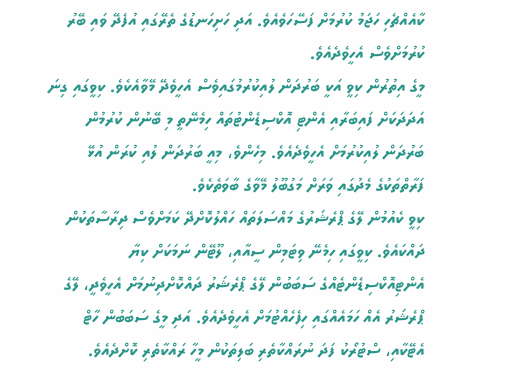ކާއެއްޗެހި ހަޖަމު ކުރުމަށް ފަސޭހަވެއެވެ. އަދި ހަށިހަނޑުގެ ތެރޭގައި އުފެދޭ ވައި ބޭރު ކުރުމަށްވެސް އެހީވެދެއެވެ.
މީގެ އިތުރުން ކިވީ އަކީ ބަރުދަން ލުއިކުރުމުގައިވެސް އެހީވެދޭ މޭވާއެކެވެ. ކިވީގައި ގިނަ އަދަދަކަށް ފައިބަރާއި އެންޓި އޮކްސިޑެންޓުތައް ހިމެނޭތީ މި ބޭނުން ކުރުމުން ބަރުދަން ލުއިކުރުމަށް އެހީވެދެއެވެ. މިހެންވެ، މިއީ ބަރުދަން ލުއި ކުރަން އުޅޭ ފަރާތްތަކުގެ މެދުގައި ވަރަށް މަގުބޫލު މޭވާގެ ބާވަތެކެވެ.
ކިވީ ކެއުމުން ލޭގެ ޕްރެޝަރުގެ މައްސަލަތައް ހައްލުކޮށްދޭ ކަމަށްވެސް ދިރާސާތަކުން ދައްކައެވެ. ކިވީގައި ހިމެނޭ ވިޓަމިން ސީއާއި، ލޫޓޭން ނަމަކަށް ކިޔާ އެންޓިއޮކްސިޑެންޓެއްގެ ސަބަބުން ލޭގެ ޕްރެޝަރު ދައްކޮށްދިނުމަށް އެހީވެދީ، ލޭގެ ޕްރެޝަރު އެއް ހަމައެއްގައި ހިފެހެއްޓުމަށް އެހީވެދެއެވެ. އަދި މީގެ ސަބަބުން ހާޓް އެޓޭކާއި، ސްޓުރޯކު ފަދަ ނުރައްކާތެރި ބަލިތަކުން މީހާ ރައްކާތެރި ކޮށްދެއެވެ.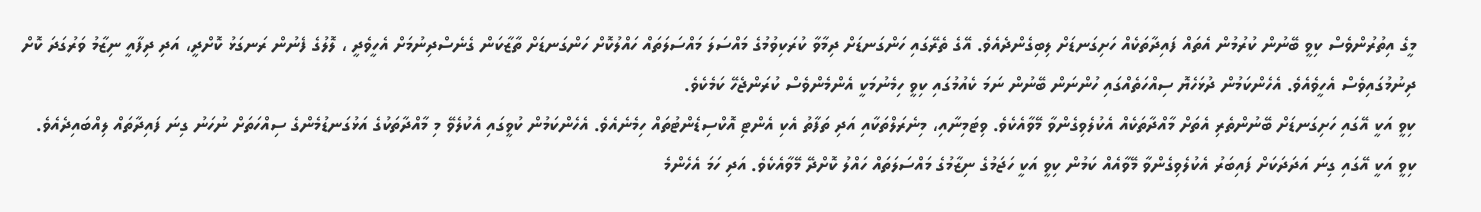މީގެ އިތުރުންވެސް ކިވީ ބޭނުން ކުރުމުން އެތައް ފައިދާތަކެއް ހަށިގަނޑަށް ލިބިގެންދެއެވެ. އޭގެ ތެރޭގައި ހަންގަނޑަށް ދިމާވާ ކުރަކިވުމުގެ މައްސަލަ މައްސަލަތައް ހައްލުކޮށް ހަންގަނޑަށް ތާޒާކަން ގެނެސްދިނުމަށް އެހީވެދީ ، ލޮލުގެ ފެނުން ރަނގަޅު ކޮށްދީ، އަދި ދިފާއީ ނިޒާމު ވަރުގަދަ ކޮށް ދިނުމުގައިވެސް އެހީވެއެވެ. އެހެންކަމުން ދުޅަހެޔޮ ސިއްހަތެއްގައި ހުންނަން ބޭނުން ނަމަ ކެއުމުގައި ކިވީ ހިމެނުމަކީ އެންމެންވެސް ކުރަންޖެހޭ ކަމެކެވެ.
ކިވީ އަކީ އޭގައި ހަށިގަނޑަށް ބޭނުންތެރި އެތަށް މާއްދާތަކެއް އެކުލެވިގެންވާ މޭވާއެކެވެ. ވިޓަމިނާއި، މިނެރަލްތަކާއި އަދި ތަފާތު އެކި އެންޓި އޮކްސިޑެންޓުތައް ހިމެނެއެވެ. އެހެންކަމުން ކުވީގައި އެކުލެވޭ މި މާއްދާތަކުގެ އަޅުގަނޑުމެންގެ ސިއްހަތަށް ނުހަނު ގިނަ ފައިދާތައް ލިއްބައިދެއެވެ.
ކިވީ އަކީ އޭގައި ގިނަ އަދަދަކަށް ފައިބަރު އެކުލެވިގެންވާ މޭވާއެއް ކަމުން ކިވީ އަކީ ހަޖަމުގެ ނިޒާމުގެ މައްސަލަތައް ހައްލު ކޮށްދޭ މޭވާއެކެވެ. އަދި ހަމަ އެހެންމެ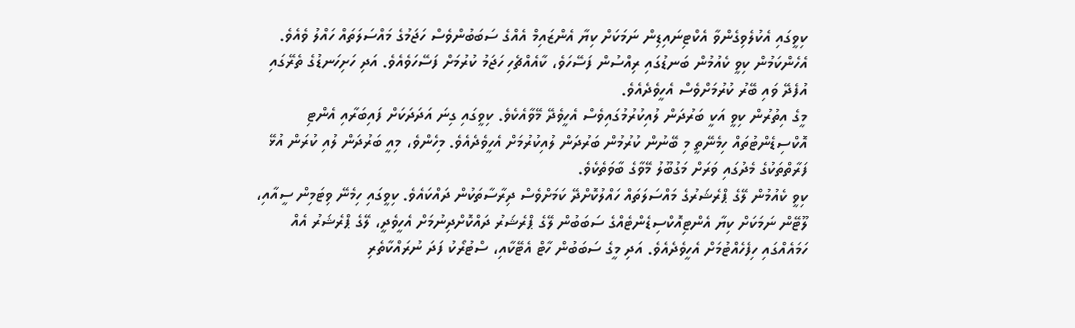ކިވީގައި އެކުލެވިގެންވާ އެކްޓިނައިޑިން ނަމަކަށް ކިޔާ އެންޒައިމް އެއްގެ ސަބަބުންވެސް ހަޖަމުގެ މައްސަލަތައް ހައްލު ވެއެވެ. އެހެންކަމުން ކިވީ ކެއުމުން ބަނޑުގައި ރިއްސުން ފަސޭހަވެ، ކާއެއްޗެހި ހަޖަމު ކުރުމަށް ފަސޭހަވެއެވެ. އަދި ހަށިހަނޑުގެ ތެރޭގައި އުފެދޭ ވައި ބޭރު ކުރުމަށްވެސް އެހީވެދެއެވެ.
މީގެ އިތުރުން ކިވީ އަކީ ބަރުދަން ލުއިކުރުމުގައިވެސް އެހީވެދޭ މޭވާއެކެވެ. ކިވީގައި ގިނަ އަދަދަކަށް ފައިބަރާއި އެންޓި އޮކްސިޑެންޓުތައް ހިމެނޭތީ މި ބޭނުން ކުރުމުން ބަރުދަން ލުއިކުރުމަށް އެހީވެދެއެވެ. މިހެންވެ، މިއީ ބަރުދަން ލުއި ކުރަން އުޅޭ ފަރާތްތަކުގެ މެދުގައި ވަރަށް މަގުބޫލު މޭވާގެ ބާވަތެކެވެ.
ކިވީ ކެއުމުން ލޭގެ ޕްރެޝަރުގެ މައްސަލަތައް ހައްލުކޮށްދޭ ކަމަށްވެސް ދިރާސާތަކުން ދައްކައެވެ. ކިވީގައި ހިމެނޭ ވިޓަމިން ސީއާއި، ލޫޓޭން ނަމަކަށް ކިޔާ އެންޓިއޮކްސިޑެންޓެއްގެ ސަބަބުން ލޭގެ ޕްރެޝަރު ދައްކޮށްދިނުމަށް އެހީވެދީ، ލޭގެ ޕްރެޝަރު އެއް ހަމައެއްގައި ހިފެހެއްޓުމަށް އެހީވެދެއެވެ. އަދި މީގެ ސަބަބުން ހާޓް އެޓޭކާއި، ސްޓުރޯކު ފަދަ ނުރައްކާތެރި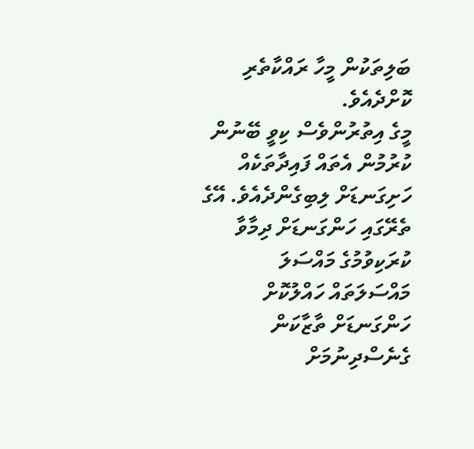ބަލިތަކުން މީހާ ރައްކާތެރި ކޮށްދެއެވެ.
މީގެ އިތުރުންވެސް ކިވީ ބޭނުން ކުރުމުން އެތައް ފައިދާތަކެއް ހަށިގަނޑަށް ލިބިގެންދެއެވެ. އޭގެ ތެރޭގައި ހަންގަނޑަށް ދިމާވާ ކުރަކިވުމުގެ މައްސަލަ މައްސަލަތައް ހައްލުކޮށް ހަންގަނޑަށް ތާޒާކަން ގެނެސްދިނުމަށް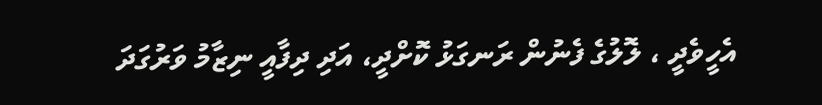އެހީވެދީ ، ލޮލުގެ ފެނުން ރަނގަޅު ކޮށްދީ، އަދި ދިފާއީ ނިޒާމު ވަރުގަދަ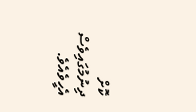ކޮށް ދިނުމުގައިވެސް އެހީވެއެވެ.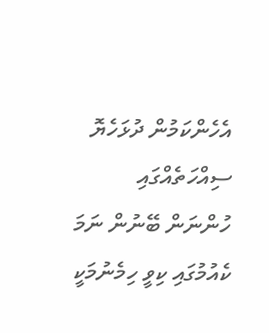އެހެންކަމުން ދުޅަހެޔޮ ސިއްހަތެއްގައި ހުންނަން ބޭނުން ނަމަ ކެއުމުގައި ކިވީ ހިމެނުމަކީ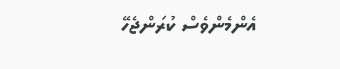އެންމެންވެސް ކުރަންޖެހޭ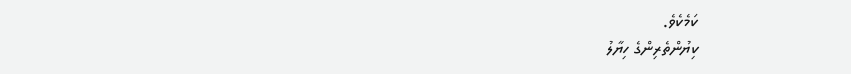ކަމެކެވެ.
ކިޔުންތެރިންގެ ހިޔާލު